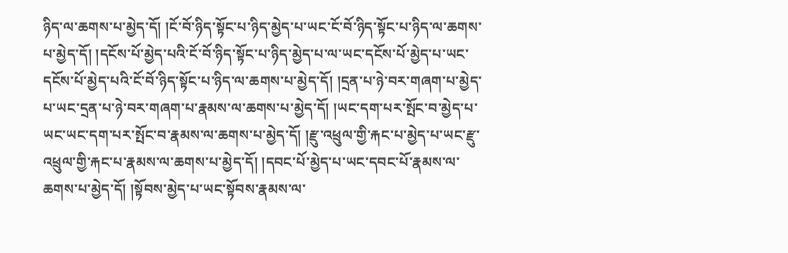ཉིད་ལ་ཆགས་པ་མྱེད་དོ། །ངོ་བོ་ཉིད་སྟོང་པ་ཉིད་མྱེད་པ་ཡང་ངོ་བོ་ཉིད་སྟོང་པ་ཉིད་ལ་ཆགས་པ་མྱེད་དོ། །དངོས་པོ་མྱེད་པའི་ངོ་བོ་ཉིད་སྟོང་པ་ཉིད་མྱེད་པ་ལ་ཡང་དངོས་པོ་མྱེད་པ་ཡང་དངོས་པོ་མྱེད་པའི་ངོ་བོ་ཉིད་སྟོང་པ་ཉིད་ལ་ཆགས་པ་མྱེད་དོ། །དྲན་པ་ཉེ་བར་གཞག་པ་མྱེད་པ་ཡང་དྲན་པ་ཉེ་བར་གཞག་པ་རྣམས་ལ་ཆགས་པ་མྱེད་དོ། །ཡང་དག་པར་སྤོང་བ་མྱེད་པ་ཡང་ཡང་དག་པར་སྤོང་བ་རྣམས་ལ་ཆགས་པ་མྱེད་དོ། །རྫུ་འཕྲུལ་གྱི་རྐང་པ་མྱེད་པ་ཡང་རྫུ་འཕྲུལ་གྱི་རྐང་པ་རྣམས་ལ་ཆགས་པ་མྱེད་དོ། །དབང་པོ་མྱེད་པ་ཡང་དབང་པོ་རྣམས་ལ་ཆགས་པ་མྱེད་དོ། །སྟོབས་མྱེད་པ་ཡང་སྟོབས་རྣམས་ལ་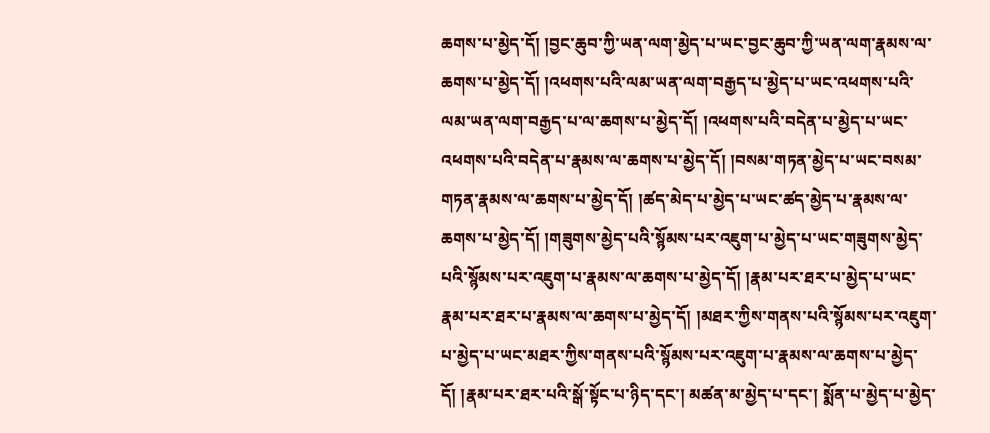ཆགས་པ་མྱེད་དོ། །བྱང་ཆུབ་ཀྱི་ཡན་ལག་མྱེད་པ་ཡང་བྱང་ཆུབ་ཀྱི་ཡན་ལག་རྣམས་ལ་ཆགས་པ་མྱེད་དོ། །འཕགས་པའི་ལམ་ཡན་ལག་བརྒྱད་པ་མྱེད་པ་ཡང་འཕགས་པའི་ལམ་ཡན་ལག་བརྒྱད་པ་ལ་ཆགས་པ་མྱེད་དོ། །འཕགས་པའི་བདེན་པ་མྱེད་པ་ཡང་འཕགས་པའི་བདེན་པ་རྣམས་ལ་ཆགས་པ་མྱེད་དོ། །བསམ་གཏན་མྱེད་པ་ཡང་བསམ་གཏན་རྣམས་ལ་ཆགས་པ་མྱེད་དོ། །ཚད་མེད་པ་མྱེད་པ་ཡང་ཚད་མྱེད་པ་རྣམས་ལ་ཆགས་པ་མྱེད་དོ། །གཟུགས་མྱེད་པའི་སྙོམས་པར་འཇུག་པ་མྱེད་པ་ཡང་གཟུགས་མྱེད་པའི་སྙོམས་པར་འཇུག་པ་རྣམས་ལ་ཆགས་པ་མྱེད་དོ། །རྣམ་པར་ཐར་པ་མྱེད་པ་ཡང་རྣམ་པར་ཐར་པ་རྣམས་ལ་ཆགས་པ་མྱེད་དོ། །མཐར་ཀྱིས་གནས་པའི་སྙོམས་པར་འཇུག་པ་མྱེད་པ་ཡང་མཐར་ཀྱིས་གནས་པའི་སྙོམས་པར་འཇུག་པ་རྣམས་ལ་ཆགས་པ་མྱེད་དོ། །རྣམ་པར་ཐར་པའི་སྒོ་སྟོང་པ་ཉིད་དང་། མཚན་མ་མྱེད་པ་དང་། སྨོན་པ་མྱེད་པ་མྱེད་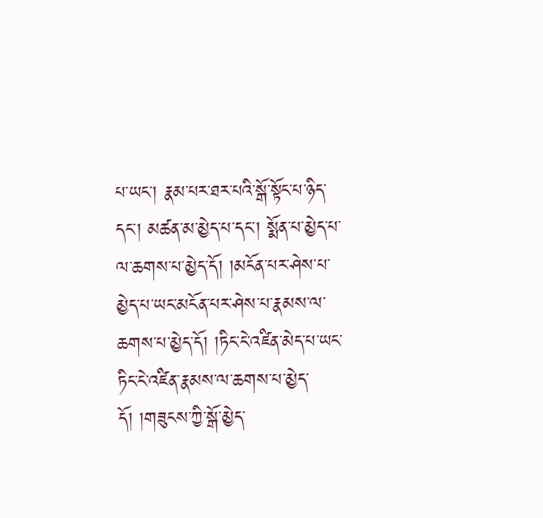པ་ཡང་། རྣམ་པར་ཐར་པའི་སྒོ་སྟོང་པ་ཉིད་དང་། མཚན་མ་མྱེད་པ་དང་། སྨོན་པ་མྱེད་པ་ལ་ཆགས་པ་མྱེད་དོ། །མངོན་པར་ཤེས་པ་མྱེད་པ་ཡང་མངོན་པར་ཤེས་པ་རྣམས་ལ་ཆགས་པ་མྱེད་དོ། །ཏིང་ངེ་འཛིན་མེད་པ་ཡང་ཏིང་ངེ་འཛིན་རྣམས་ལ་ཆགས་པ་མྱེད་དོ། །གཟུངས་ཀྱི་སྒོ་མྱེད་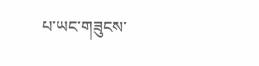པ་ཡང་གཟུངས་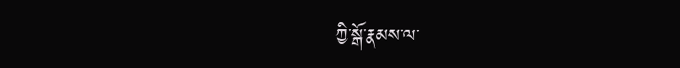ཀྱི་སྒོ་རྣམས་ལ་